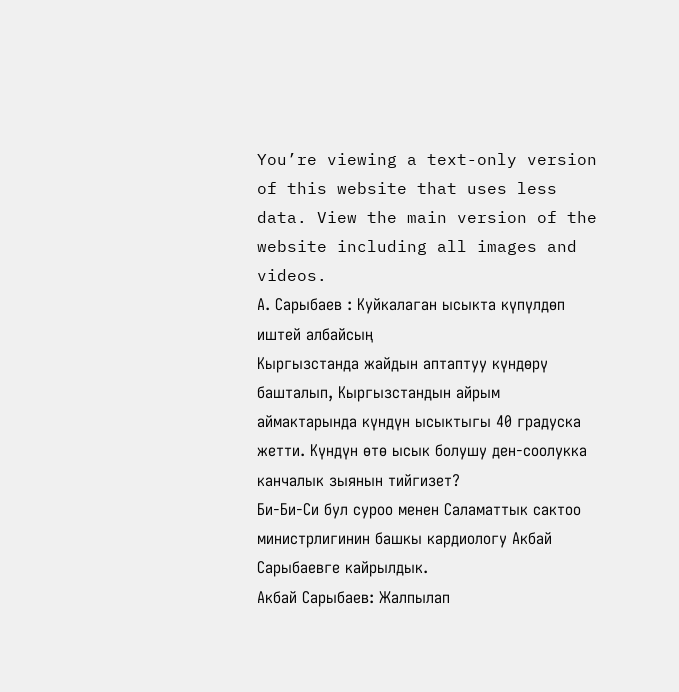You’re viewing a text-only version of this website that uses less data. View the main version of the website including all images and videos.
А. Сарыбаев : Куйкалаган ысыкта күпүлдөп иштей албайсың
Кыргызстанда жайдын аптаптуу күндөрү башталып, Кыргызстандын айрым аймактарында күндүн ысыктыгы 40 градуска жетти. Күндүн өтө ысык болушу ден-соолукка канчалык зыянын тийгизет?
Би-Би-Си бул суроо менен Саламаттык сактоо министрлигинин башкы кардиологу Акбай Сарыбаевге кайрылдык.
Акбай Сарыбаев: Жалпылап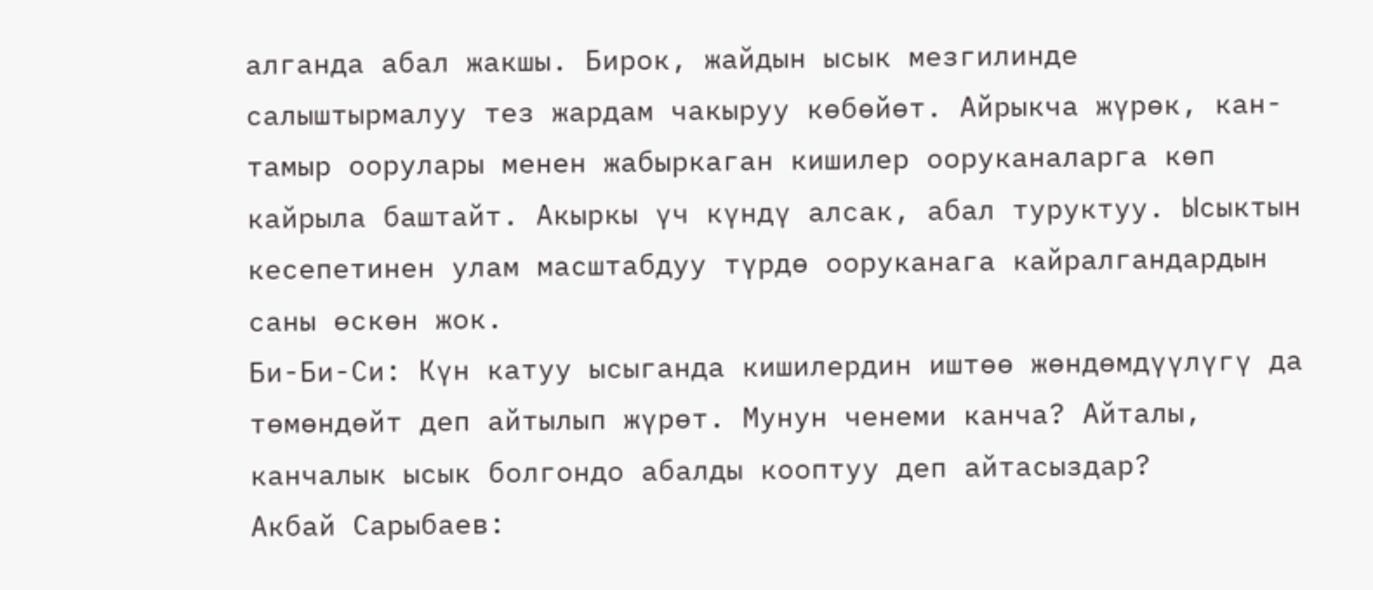алганда абал жакшы. Бирок, жайдын ысык мезгилинде салыштырмалуу тез жардам чакыруу көбөйөт. Айрыкча жүрөк, кан-тамыр оорулары менен жабыркаган кишилер ооруканаларга көп кайрыла баштайт. Акыркы үч күндү алсак, абал туруктуу. Ысыктын кесепетинен улам масштабдуу түрдө ооруканага кайралгандардын саны өскөн жок.
Би-Би-Си: Күн катуу ысыганда кишилердин иштөө жөндөмдүүлүгү да төмөндөйт деп айтылып жүрөт. Мунун ченеми канча? Айталы, канчалык ысык болгондо абалды кооптуу деп айтасыздар?
Акбай Сарыбаев: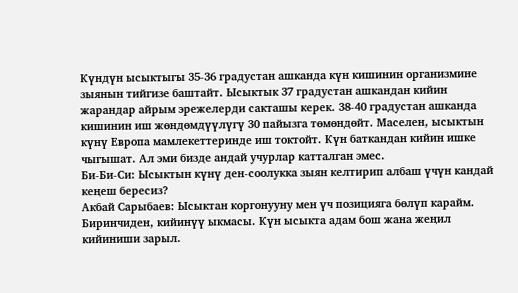Күндүн ысыктыгы 35-36 градустан ашканда күн кишинин организмине зыянын тийгизе баштайт. Ысыктык 37 градустан ашкандан кийин жарандар айрым эрежелерди сакташы керек. 38-40 градустан ашканда кишинин иш жөндөмдүүлүгү 30 пайызга төмөндөйт. Маселен, ысыктын күнү Европа мамлекеттеринде иш токтойт. Күн баткандан кийин ишке чыгышат. Ал эми бизде андай учурлар катталган эмес.
Би-Би-Си: Ысыктын күнү ден-соолукка зыян келтирип албаш үчүн кандай кеңеш бересиз?
Акбай Сарыбаев: Ысыктан коргонууну мен үч позицияга бөлүп карайм. Биринчиден, кийинүү ыкмасы. Күн ысыкта адам бош жана жеңил кийиниши зарыл.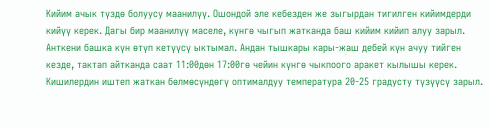Кийим ачык түздө болуусу маанилүү. Ошондой эле кебезден же зыгырдан тигилген кийимдерди кийүү керек. Дагы бир маанилүү маселе, күнгө чыгып жатканда баш кийим кийип алуу зарыл. Анткени башка күн өтүп кетүүсү ыктымал. Андан тышкары кары-жаш дебей күн ачуу тийген кезде, тактап айтканда саат 11:00дөн 17:00гө чейин күнгө чыкпоого аракет кылышы керек. Кишилердин иштеп жаткан бөлмөсүндөгү оптималдуу температура 20-25 градусту түзүүсү зарыл.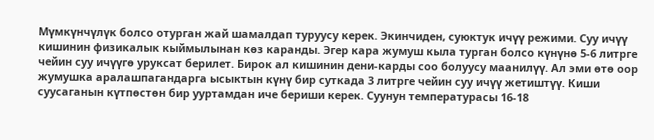Мүмкүнчүлүк болсо отурган жай шамалдап туруусу керек. Экинчиден, суюктук ичүү режими. Суу ичүү кишинин физикалык кыймылынан көз каранды. Эгер кара жумуш кыла турган болсо күнүнө 5-6 литрге чейин суу ичүүгө уруксат берилет. Бирок ал кишинин дени-карды соо болуусу маанилүү. Ал эми өтө оор жумушка аралашпагандарга ысыктын күнү бир суткада 3 литрге чейин суу ичүү жетиштүү. Киши суусаганын күтпөстөн бир ууртамдан иче бериши керек. Суунун температурасы 16-18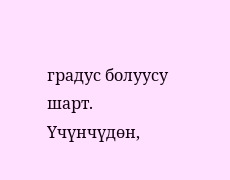градус болуусу шарт.
Үчүнчүдөн,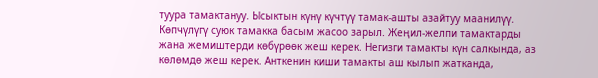туура тамактануу. Ысыктын күнү күчтүү тамак-ашты азайтуу маанилүү. Көпчүлүгү суюк тамакка басым жасоо зарыл. Жеңил-желпи тамактарды жана жемиштерди көбүрөөк жеш керек. Негизги тамакты күн салкында, аз көлөмдө жеш керек. Анткенин киши тамакты аш кылып жатканда,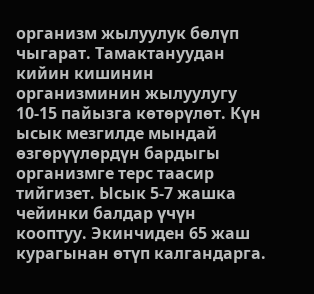организм жылуулук бөлүп чыгарат. Тамактануудан кийин кишинин организминин жылуулугу 10-15 пайызга көтөрүлөт. Күн ысык мезгилде мындай өзгөрүүлөрдүн бардыгы организмге терс таасир тийгизет. Ысык 5-7 жашка чейинки балдар үчүн кооптуу. Экинчиден 65 жаш курагынан өтүп калгандарга.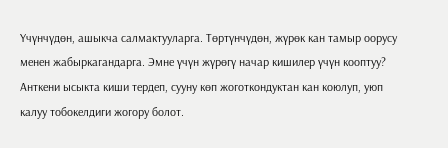Үчүнчүдөн, ашыкча салмактууларга. Төртүнчүдөн, жүрөк кан тамыр оорусу менен жабыркагандарга. Эмне үчүн жүрөгү начар кишилер үчүн кооптуу? Анткени ысыкта киши тердеп, сууну көп жоготкондуктан кан коюлуп, уюп калуу тобокелдиги жогору болот.